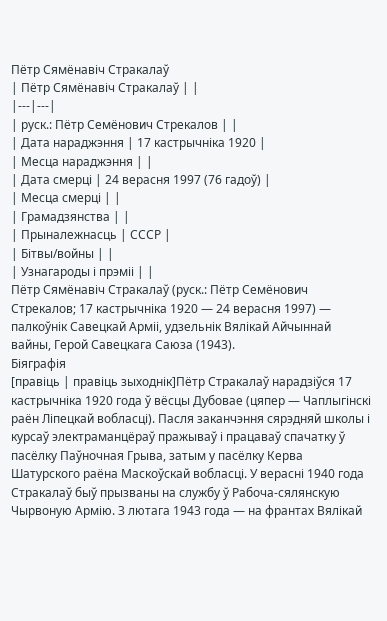Пётр Сямёнавіч Стракалаў
| Пётр Сямёнавіч Стракалаў | |
|---|---|
| руск.: Пётр Семёнович Стрекалов | |
| Дата нараджэння | 17 кастрычніка 1920 |
| Месца нараджэння | |
| Дата смерці | 24 верасня 1997 (76 гадоў) |
| Месца смерці | |
| Грамадзянства | |
| Прыналежнасць | СССР |
| Бітвы/войны | |
| Узнагароды і прэміі | |
Пётр Сямёнавіч Стракалаў (руск.: Пётр Семёнович Стрекалов; 17 кастрычніка 1920 — 24 верасня 1997) — палкоўнік Савецкай Арміі, удзельнік Вялікай Айчыннай вайны, Герой Савецкага Саюза (1943).
Біяграфія
[правіць | правіць зыходнік]Пётр Стракалаў нарадзіўся 17 кастрычніка 1920 года ў вёсцы Дубовае (цяпер — Чаплыгінскі раён Ліпецкай вобласці). Пасля заканчэння сярэдняй школы і курсаў электраманцёраў пражываў і працаваў спачатку ў пасёлку Паўночная Грыва, затым у пасёлку Керва Шатурского раёна Маскоўскай вобласці. У верасні 1940 года Стракалаў быў прызваны на службу ў Рабоча-сялянскую Чырвоную Армію. З лютага 1943 года — на франтах Вялікай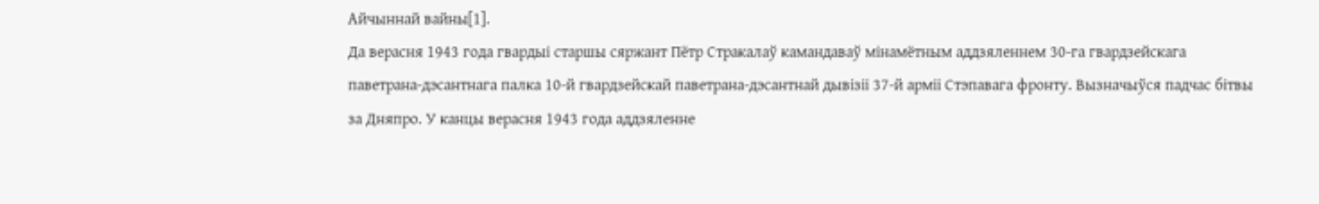Айчыннай вайны[1].
Да верасня 1943 года гвардыі старшы сяржант Пётр Стракалаў камандаваў мінамётным аддзяленнем 30-га гвардзейскага паветрана-дэсантнага палка 10-й гвардзейскай паветрана-дэсантнай дывізіі 37-й арміі Стэпавага фронту. Вызначыўся падчас бітвы за Дняпро. У канцы верасня 1943 года аддзяленне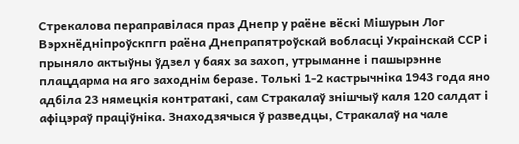Стрекалова пераправілася праз Днепр у раёне вёскі Мішурын Лог Вэрхнёдніпроўскпгп раёна Днепрапятроўскай вобласці Украінскай ССР і прыняло актыўны ўдзел у баях за захоп, утрыманне і пашырэнне плацдарма на яго заходнім беразе. Толькі 1-2 кастрычніка 1943 года яно адбіла 23 нямецкія контратакі, сам Стракалаў знішчыў каля 120 салдат і афіцэраў праціўніка. Знаходзячыся ў разведцы, Стракалаў на чале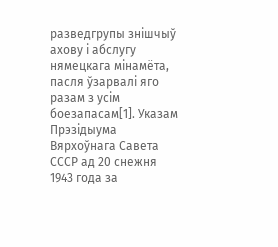разведгрупы знішчыў ахову і абслугу нямецкага мінамёта, пасля ўзарвалі яго разам з усім боезапасам[1]. Указам Прэзідыума Вярхоўнага Савета СССР ад 20 снежня 1943 года за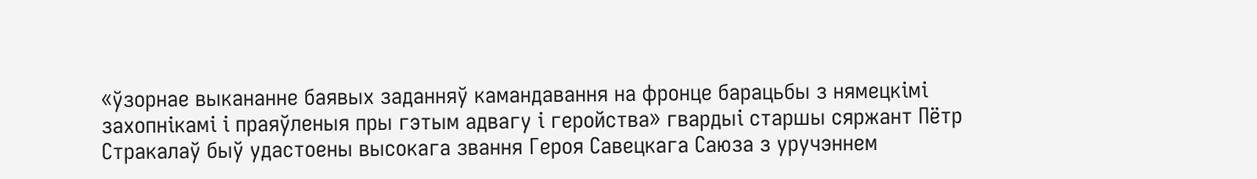«ўзорнае выкананне баявых заданняў камандавання на фронце барацьбы з нямецкімі захопнікамі і праяўленыя пры гэтым адвагу і геройства» гвардыі старшы сяржант Пётр Стракалаў быў удастоены высокага звання Героя Савецкага Саюза з уручэннем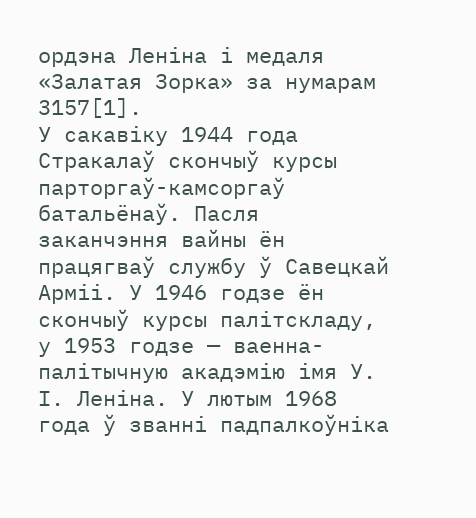ордэна Леніна і медаля «Залатая Зорка» за нумарам 3157[1].
У сакавіку 1944 года Стракалаў скончыў курсы парторгаў-камсоргаў батальёнаў. Пасля заканчэння вайны ён працягваў службу ў Савецкай Арміі. У 1946 годзе ён скончыў курсы палітскладу, у 1953 годзе — ваенна-палітычную акадэмію імя У. І. Леніна. У лютым 1968 года ў званні падпалкоўніка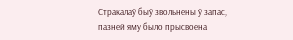Стракалаў быў звольнены ў запас, пазней яму было прысвоена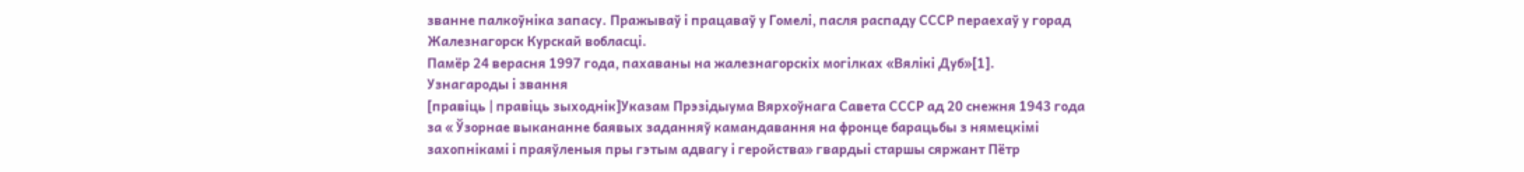званне палкоўніка запасу. Пражываў і працаваў у Гомелі, пасля распаду СССР пераехаў у горад Жалезнагорск Курскай вобласці.
Памёр 24 верасня 1997 года, пахаваны на жалезнагорскіх могілках «Вялікі Дуб»[1].
Узнагароды і звання
[правіць | правіць зыходнік]Указам Прэзідыума Вярхоўнага Савета СССР ад 20 снежня 1943 года за « Ўзорнае выкананне баявых заданняў камандавання на фронце барацьбы з нямецкімі захопнікамі і праяўленыя пры гэтым адвагу і геройства» гвардыі старшы сяржант Пётр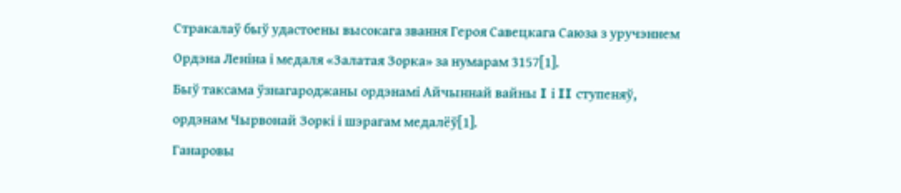Стракалаў быў удастоены высокага звання Героя Савецкага Саюза з уручэннем Ордэна Леніна і медаля «Залатая Зорка» за нумарам 3157[1].
Быў таксама ўзнагароджаны ордэнамі Айчыннай вайны I і II ступеняў, ордэнам Чырвонай Зоркі і шэрагам медалёў[1].
Ганаровы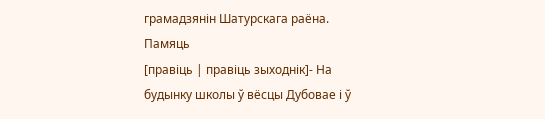грамадзянін Шатурскага раёна.
Памяць
[правіць | правіць зыходнік]- На будынку школы ў вёсцы Дубовае і ў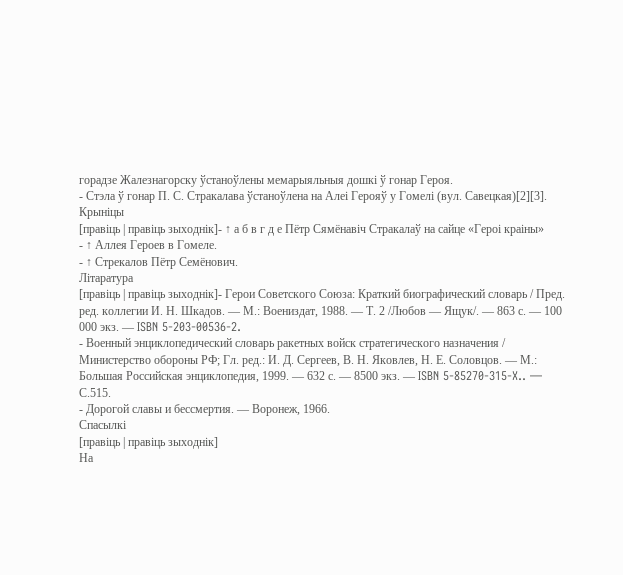горадзе Жалезнагорску ўстаноўлены мемарыяльныя дошкі ў гонар Героя.
- Стэла ў гонар П. С. Стракалава ўстаноўлена на Алеі Герояў у Гомелі (вул. Савецкая)[2][3].
Крыніцы
[правіць | правіць зыходнік]- ↑ а б в г д е Пётр Сямёнавіч Стракалаў на сайце «Героі краіны»
- ↑ Аллея Героев в Гомеле.
- ↑ Стрекалов Пётр Семёнович.
Літаратура
[правіць | правіць зыходнік]- Герои Советского Союза: Краткий биографический словарь / Пред. ред. коллегии И. Н. Шкадов. — М.: Воениздат, 1988. — Т. 2 /Любов — Ящук/. — 863 с. — 100 000 экз. — ISBN 5-203-00536-2.
- Военный энциклопедический словарь ракетных войск стратегического назначения / Министерство обороны РФ; Гл. ред.: И. Д. Сергеев, В. Н. Яковлев, Н. Е. Соловцов. — М.: Большая Российская энциклопедия, 1999. — 632 с. — 8500 экз. — ISBN 5-85270-315-X.. — С.515.
- Дорогой славы и бессмертия. — Воронеж, 1966.
Спасылкі
[правіць | правіць зыходнік]
На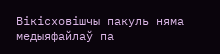Вікісховішчы пакуль няма медыяфайлаў па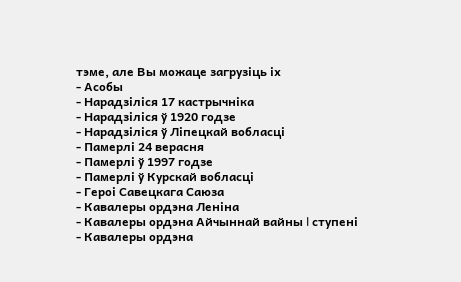тэме, але Вы можаце загрузіць іх
- Асобы
- Нарадзіліся 17 кастрычніка
- Нарадзіліся ў 1920 годзе
- Нарадзіліся ў Ліпецкай вобласці
- Памерлі 24 верасня
- Памерлі ў 1997 годзе
- Памерлі ў Курскай вобласці
- Героі Савецкага Саюза
- Кавалеры ордэна Леніна
- Кавалеры ордэна Айчыннай вайны I ступені
- Кавалеры ордэна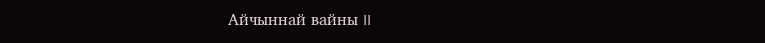Айчыннай вайны II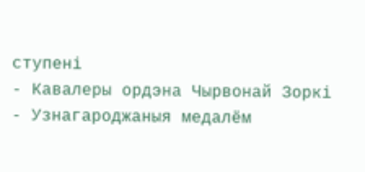ступені
- Кавалеры ордэна Чырвонай Зоркі
- Узнагароджаныя медалём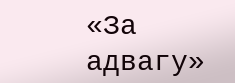«За адвагу»